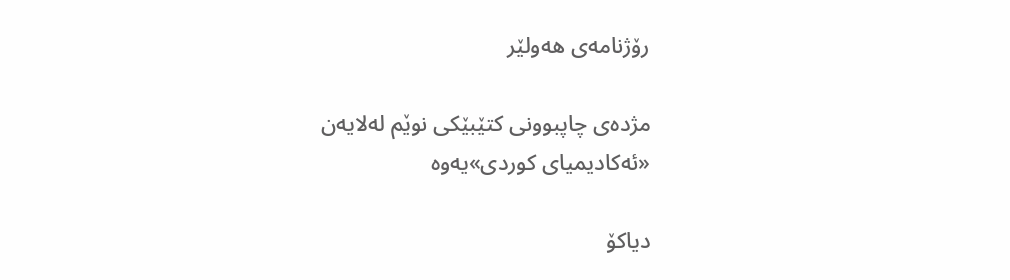رۆژنامەی ھەولێر

مژدەی چاپبوونی کتێبێکی نوێم لەلایەن «ئەکادیمیای کوردی»یەوە

دیاکۆ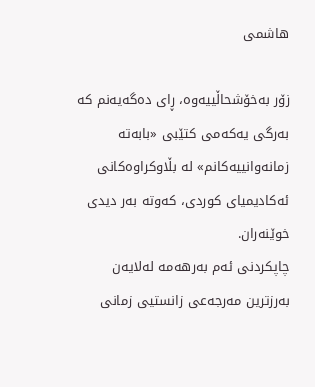هاشمی

زۆر بەخۆشحاڵییەوە، ڕای دەگەیەنم کە بەرگی یەکەمی کتێبی «بابەتە زمانەوانییەکانم» لە بڵاوکراوەکانی ئەکادیمیای کوردی، کەوتە بەر دیدی خوێنەران.
چاپکردنی ئەم بەرهەمە لەلایەن بەرزترین مەرجەعی زانستیی زمانی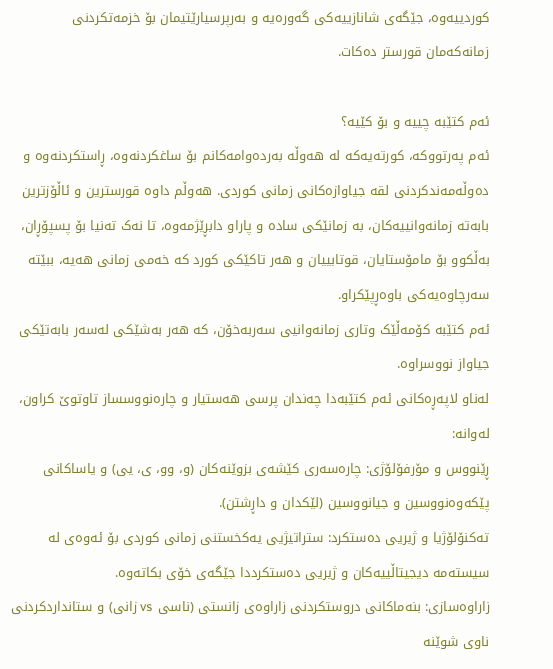کوردییەوە، جێگەی شانازییەکی گەورەیە و بەرپرسیارێتیمان بۆ خزمەتکردنی زمانەکەمان قورستر دەکات.

ئەم کتێبە چییە و بۆ کێیە؟
ئەم پەرتووکە، کورتەیەکە لە هەوڵە بەردەوامەکانم بۆ ساغکردنەوە، ڕاستکردنەوە و دەوڵەمەندکردنی لقە جیاوازەکانی زمانی کوردی. هەوڵم داوە قورسترین و ئاڵۆزترین بابەتە زمانەوانییەکان، بە زمانێکی سادە و پاراو دابڕێژمەوە، تا نەک تەنیا بۆ پسپۆڕان، بەڵکوو بۆ مامۆستایان، قوتابییان و هەر تاکێکی کورد کە خەمی زمانی هەیە، ببێتە سەرچاوەیەکی باوەڕپێکراو.
ئەم کتێبە کۆمەڵێک وتاری زمانەوانیی سەربەخۆن، کە هەر بەشێکی لەسەر بابەتێکی جیاواز نووسراوە.
لەناو لاپەڕەکانی ئەم کتێبەدا چەندان پرسی هەستیار و چارەنووسساز تاوتوێ کراون، لەوانە:
ڕێنووس و مۆرفۆلۆژی: چارەسەری کێشەی بزوێنەکان (و، وو، ی، یی) و یاساکانی پێکەوەنووسین و جیانووسین (لێکدان و داڕشتن).
تەکنۆلۆژیا و ژیریی دەستکرد: ستراتیژیی یەکخستنی زمانی کوردی بۆ ئەوەی لە سیستەمە دیجیتاڵییەکان و ژیریی دەستکرددا جێگەی خۆی بکاتەوە.
زاراوەسازی: بنەماکانی دروستکردنی زاراوەی زانستی (ناسی vs زانی) و ستانداردکردنی ناوی شوێنە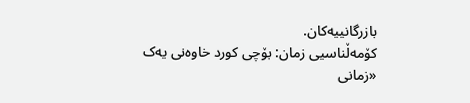بازرگانییەکان.
کۆمەڵناسیی زمان: بۆچی کورد خاوەنی یەک «زمانی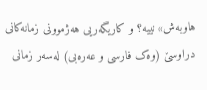هاوبەش» نییە؟ و کاریگەریی هەژموونی زمانەکانی دراوسێ (وەک فارسی و عەرەبی) لەسەر زمانی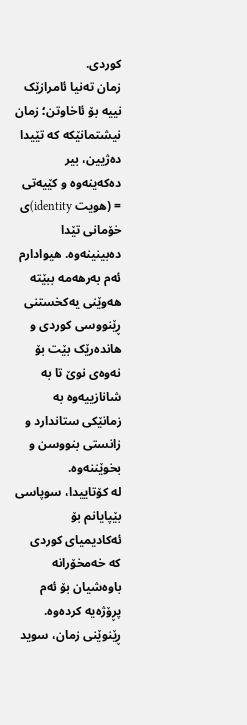کوردی.
زمان تەنیا ئامرازێک نییە بۆ ئاخاوتن؛ زمان نیشتمانێکە کە تێیدا دەژیین، بیر دەکەینەوە و کێیەتی = (هویت identity)ی خۆمانی تێدا دەبینینەوە. هیوادارم ئەم بەرهەمە ببێتە هەوێنی یەکخستنی ڕێنووسی کوردی و هاندەرێک بێت بۆ نەوەی نوێ تا بە شانازییەوە بە زمانێکی ستاندارد و زانستی بنووسن و بخوێننەوە.
لە کۆتاییدا، سوپاسی بێپایانم بۆ ئەکادیمیای کوردی کە خەمخۆرانە باوەشیان بۆ ئەم پڕۆژەیە کردەوە.
ڕێنوێنی زمان، سوید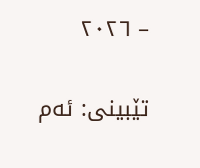– ٢٠٢٦

تێبینی: ئەم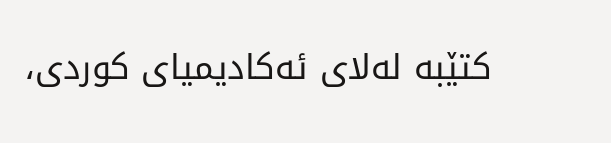کتێبە لەلای ئەکادیمیای کوردی،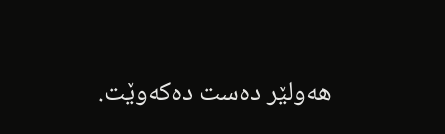هەولێر دەست دەکەوێت.